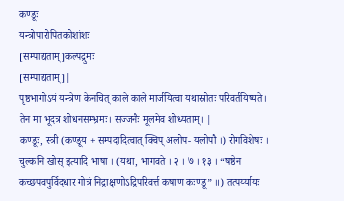कण्डूः
यन्त्रोपारोपितकोशांशः
[सम्पाद्यताम्]कल्पद्रुमः
[सम्पाद्यताम्]|
पृष्ठभागोऽयं यन्त्रेण केनचित् काले काले मार्जयित्वा यथास्रोतः परिवर्तयिष्यते। तेन मा भूदत्र शोधनसम्भ्रमः। सज्जनैः मूलमेव शोध्यताम्। |
कण्डूः, स्त्री (कण्डूय + सम्पदादित्वात् क्विप् अलोप- यलोपौ ।) रोगविशेषः । चुल्कनि खोस् इत्यादि भाषा । (यथा, भागवते । २ । ७ । १३ । “षष्ठेन कच्छपवपुर्विदधार गोत्रं निद्राक्षणोऽद्रिपरिवर्त्त कषाण कःण्डू” ॥) तत्पर्य्यायः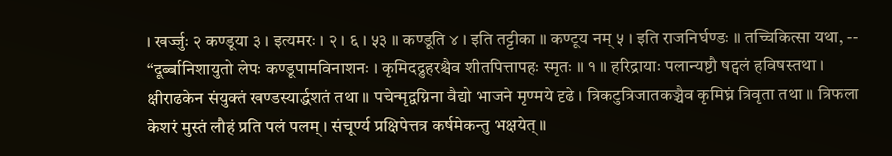। खर्ज्जुः २ कण्डूया ३ । इत्यमरः । २ । ६ । ५३ ॥ कण्डूति ४ । इति तट्टीका ॥ कण्टूय नम् ५ । इति राजनिर्घण्डः ॥ तच्चिकित्सा यथा, -- “दूर्ब्बानिशायुतो लेपः कण्डूपामविनाशनः । कृमिदद्रुहरश्चैव शीतपित्तापहः स्मृतः ॥ १ ॥ हरिद्रायाः पलान्यष्टौ षट्पलं हविषस्तथा । क्षीराढकेन संयुक्तं खण्डस्यार्द्धशतं तथा ॥ पचेन्मृद्वग्निना वैद्यो भाजने मृण्मये दृढे । त्रिकटुत्रिजातकञ्चैव कृमिघ्नं त्रिवृता तथा ॥ त्रिफला केशरं मुस्तं लौहं प्रति पलं पलम् । संचूर्ण्य प्रक्षिपेत्तत्र कर्षमेकन्तु भक्षयेत् ॥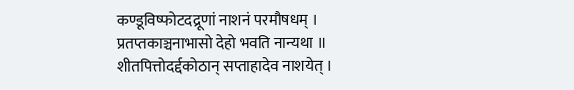कण्डूविष्फोटदद्रूणां नाशनं परमौषधम् । प्रतप्तकाञ्चनाभासो देहो भवति नान्यथा ॥ शीतपित्तोदर्द्दकोठान् सप्ताहादेव नाशयेत् ।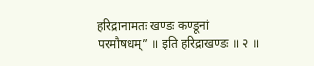हरिद्रानामतः खण्डः कण्डूनां परमौषधम्” ॥ इति हरिद्राखण्डः ॥ २ ॥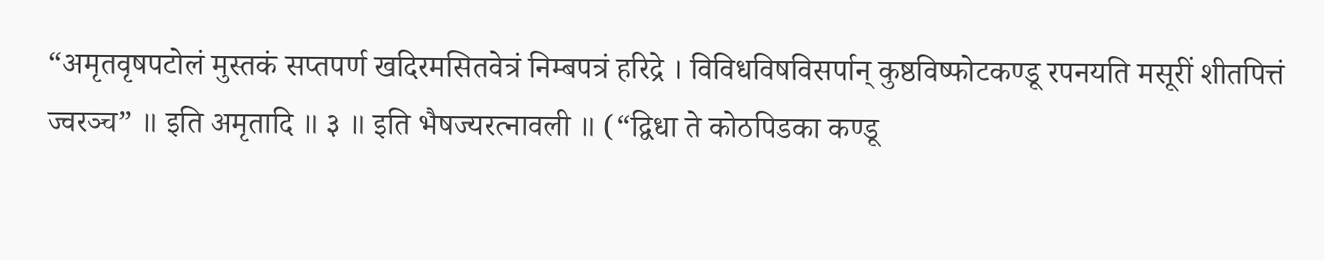“अमृतवृषपटोलं मुस्तकं सप्तपर्ण खदिरमसितवेत्रं निम्बपत्रं हरिद्रे । विविधविषविसर्पान् कुष्ठविष्फोटकण्डू रपनयति मसूरीं शीतपित्तं ज्वरञ्च” ॥ इति अमृतादि ॥ ३ ॥ इति भैषज्यरत्नावली ॥ (“द्विधा ते कोठपिडका कण्डू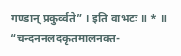गण्डान् प्रकुर्व्वते” । इति वाभटः ॥ * ॥ “चन्दननलदकृतमालनक्त-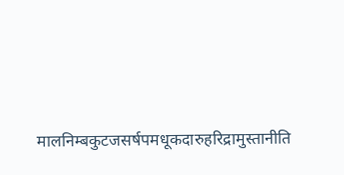मालनिम्बकुटजसर्षपमधूकदारुहरिद्रामुस्तानीति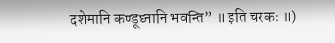दशेमानि कण्डूघ्नानि भवन्ति” ॥ इति चरकः ॥)